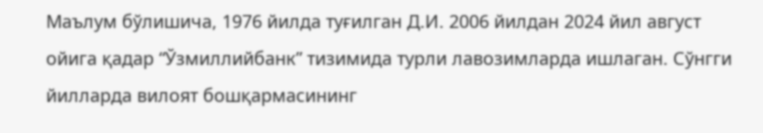Маълум бўлишича, 1976 йилда туғилган Д.И. 2006 йилдан 2024 йил август ойига қадар “Ўзмиллийбанк” тизимида турли лавозимларда ишлаган. Сўнгги йилларда вилоят бошқармасининг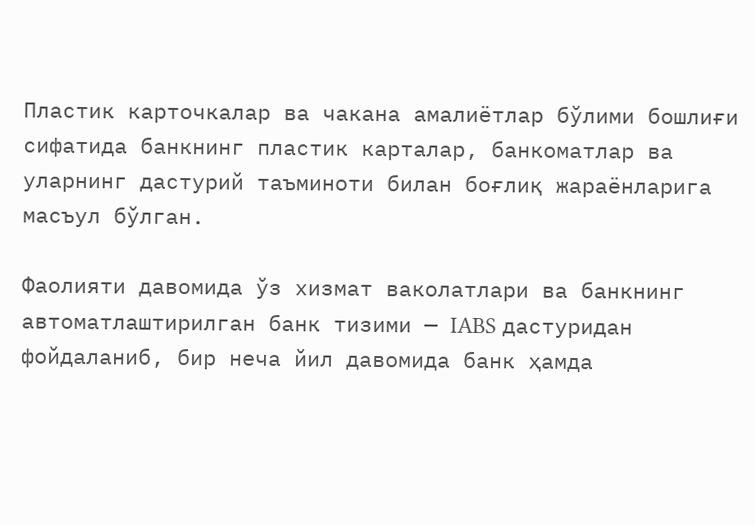Пластик карточкалар ва чакана амалиётлар бўлими бошлиғи сифатида банкнинг пластик карталар, банкоматлар ва уларнинг дастурий таъминоти билан боғлиқ жараёнларига масъул бўлган.

Фаолияти давомида ўз хизмат ваколатлари ва банкнинг автоматлаштирилган банк тизими — IABS дастуридан фойдаланиб, бир неча йил давомида банк ҳамда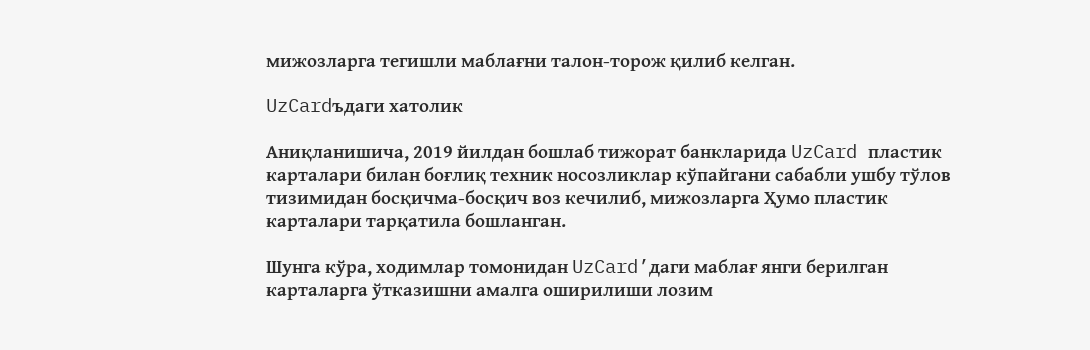мижозларга тегишли маблағни талон-торож қилиб келган.

UzCardъдаги хатолик

Аниқланишича, 2019 йилдан бошлаб тижорат банкларида UzCard пластик карталари билан боғлиқ техник носозликлар кўпайгани сабабли ушбу тўлов тизимидан босқичма-босқич воз кечилиб, мижозларга Ҳумо пластик карталари тарқатила бошланган.

Шунга кўра, ходимлар томонидан UzCard’даги маблағ янги берилган карталарга ўтказишни амалга оширилиши лозим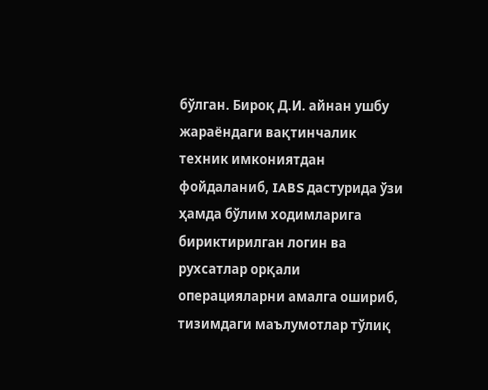бўлган. Бироқ Д.И. айнан ушбу жараёндаги вақтинчалик техник имкониятдан фойдаланиб, IABS дастурида ўзи ҳамда бўлим ходимларига бириктирилган логин ва рухсатлар орқали операцияларни амалга ошириб, тизимдаги маълумотлар тўлиқ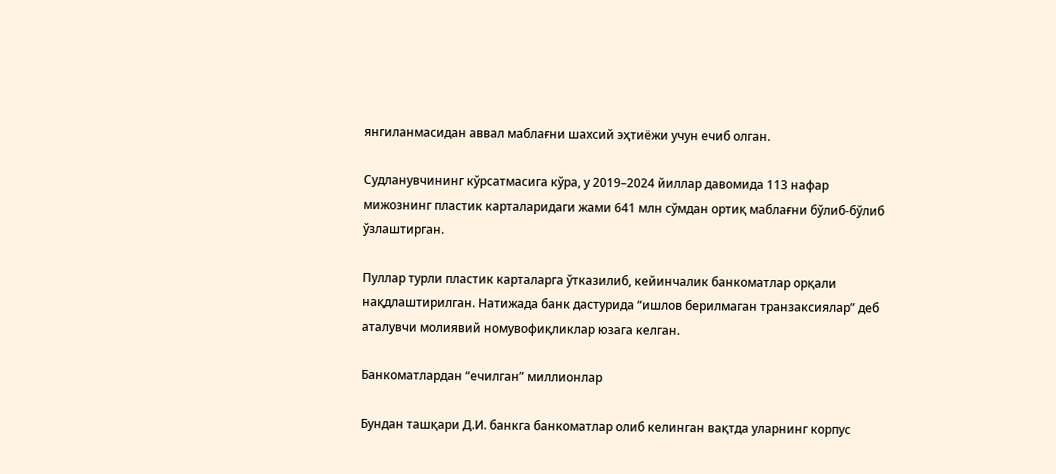янгиланмасидан аввал маблағни шахсий эҳтиёжи учун ечиб олган.

Судланувчининг кўрсатмасига кўра, у 2019–2024 йиллар давомида 113 нафар мижознинг пластик карталаридаги жами 641 млн сўмдан ортиқ маблағни бўлиб-бўлиб ўзлаштирган.

Пуллар турли пластик карталарга ўтказилиб, кейинчалик банкоматлар орқали нақдлаштирилган. Натижада банк дастурида “ишлов берилмаган транзаксиялар” деб аталувчи молиявий номувофиқликлар юзага келган.

Банкоматлардан “ечилган” миллионлар

Бундан ташқари Д.И. банкга банкоматлар олиб келинган вақтда уларнинг корпус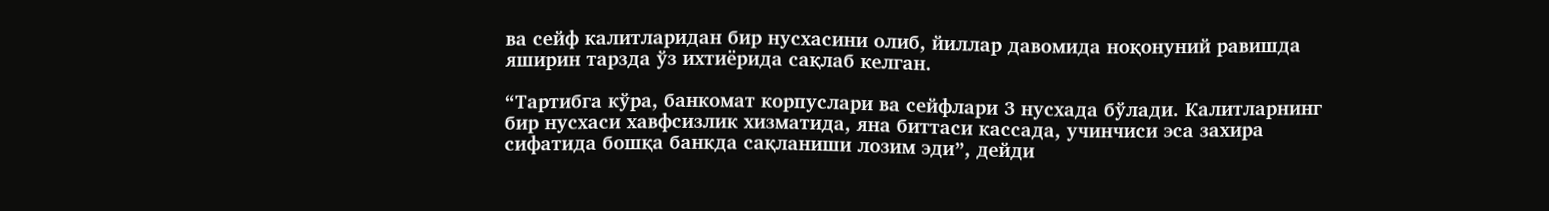ва сейф калитларидан бир нусхасини олиб, йиллар давомида ноқонуний равишда яширин тарзда ўз ихтиёрида сақлаб келган.

“Тартибга кўра, банкомат корпуслари ва сейфлари 3 нусхада бўлади. Калитларнинг бир нусхаси хавфсизлик хизматида, яна биттаси кассада, учинчиси эса захира сифатида бошқа банкда сақланиши лозим эди”, дейди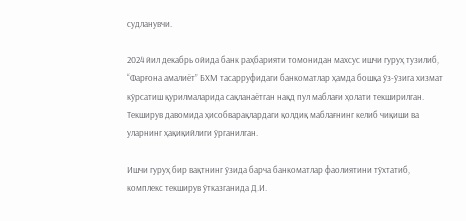судланувчи.

2024 йил декабрь ойида банк раҳбарияти томонидан махсус ишчи гуруҳ тузилиб, “Фарғона амалиёт” БХМ тасарруфидаги банкоматлар ҳамда бошқа ўз-ўзига хизмат кўрсатиш қурилмаларида сақланаётган нақд пул маблағи ҳолати текширилган. Текширув давомида ҳисобварақлардаги қолдиқ маблағнинг келиб чиқиши ва уларнинг ҳақиқийлиги ўрганилган.

Ишчи гуруҳ бир вақтнинг ўзида барча банкоматлар фаолиятини тўхтатиб, комплекс текширув ўтказганида Д.И.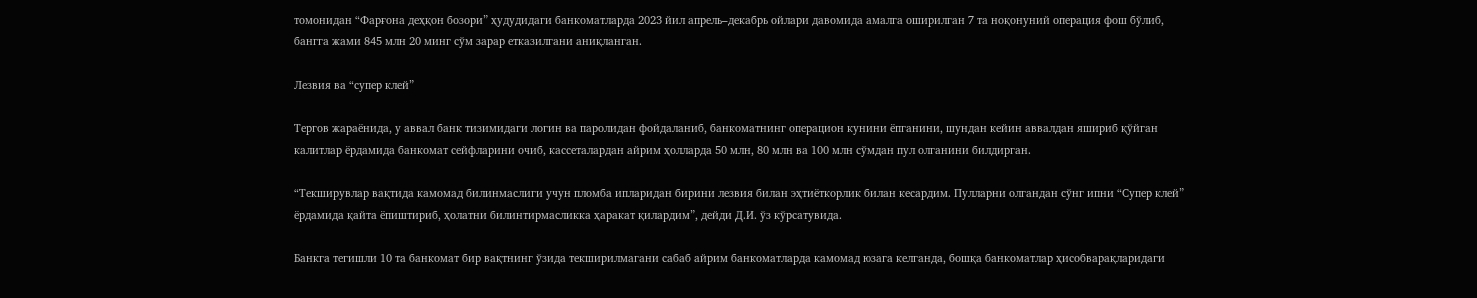томонидан “Фарғона деҳқон бозори” ҳудудидаги банкоматларда 2023 йил апрель–декабрь ойлари давомида амалга оширилган 7 та ноқонуний операция фош бўлиб, бангга жами 845 млн 20 минг сўм зарар етказилгани аниқланган.

Лезвия ва “супер клей”

Тергов жараёнида, у аввал банк тизимидаги логин ва паролидан фойдаланиб, банкоматнинг операцион кунини ёпганини, шундан кейин аввалдан яшириб қўйган калитлар ёрдамида банкомат сейфларини очиб, кассеталардан айрим ҳолларда 50 млн, 80 млн ва 100 млн сўмдан пул олганини билдирган.

“Текширувлар вақтида камомад билинмаслиги учун пломба ипларидан бирини лезвия билан эҳтиёткорлик билан кесардим. Пулларни олгандан сўнг ипни “Супер клей” ёрдамида қайта ёпиштириб, ҳолатни билинтирмасликка ҳаракат қилардим”, дейди Д.И. ўз кўрсатувида.

Банкга тегишли 10 та банкомат бир вақтнинг ўзида текширилмагани сабаб айрим банкоматларда камомад юзага келганда, бошқа банкоматлар ҳисобварақларидаги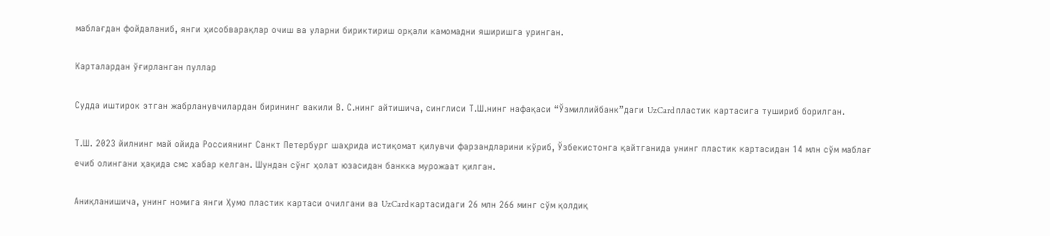маблағдан фойдаланиб, янги ҳисобварақлар очиш ва уларни бириктириш орқали камомадни яширишга уринган.

Карталардан ўғирланган пуллар

Судда иштирок этган жабрланувчилардан бирининг вакили В. С.нинг айтишича, синглиси Т.Ш.нинг нафақаси “Ўзмиллийбанк”даги UzCard пластик картасига тушириб борилган.

Т.Ш. 2023 йилнинг май ойида Россиянинг Санкт Петербург шаҳрида истиқомат қилувчи фарзандларини кўриб, Ўзбекистонга қайтганида унинг пластик картасидан 14 млн сўм маблағ ечиб олингани ҳақида смс хабар келган. Шундан сўнг ҳолат юзасидан банкка мурожаат қилган.

Аниқланишича, унинг номига янги Ҳумо пластик картаси очилгани ва UzCard картасидаги 26 млн 266 минг сўм қолдиқ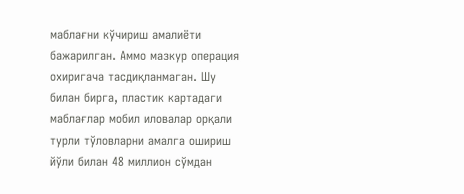маблағни кўчириш амалиёти бажарилган. Аммо мазкур операция охиригача тасдиқланмаган. Шу билан бирга, пластик картадаги маблағлар мобил иловалар орқали турли тўловларни амалга ошириш йўли билан 48 миллион сўмдан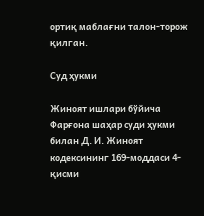ортиқ маблағни талон-торож қилган.

Суд ҳукми

Жиноят ишлари бўйича Фарғона шаҳар суди ҳукми билан Д. И. Жиноят кодексининг 169-моддаси 4-қисми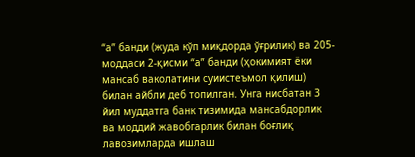“а” банди (жуда кўп миқдорда ўғрилик) ва 205-моддаси 2-қисми “а” банди (ҳокимият ёки мансаб ваколатини суиистеъмол қилиш) билан айбли деб топилган. Унга нисбатан 3 йил муддатга банк тизимида мансабдорлик ва моддий жавобгарлик билан боғлиқ лавозимларда ишлаш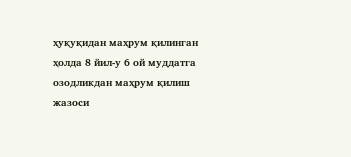ҳуқуқидан маҳрум қилинган ҳолда 8 йил-у 6 ой муддатга озодликдан маҳрум қилиш жазоси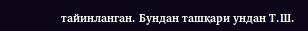тайинланган. Бундан ташқари ундан Т.Ш.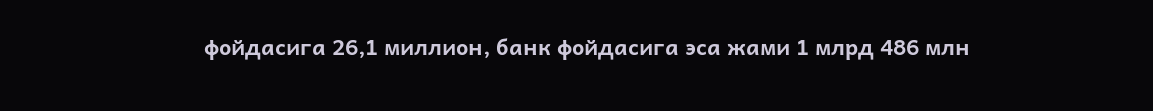фойдасига 26,1 миллион, банк фойдасига эса жами 1 млрд 486 млн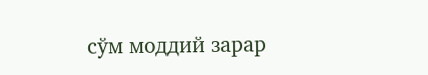сўм моддий зарар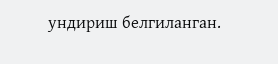ундириш белгиланган.